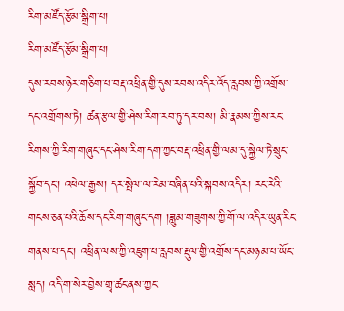རིག་མཛོད་རྩོམ་སྒྲིག་པ།
རིག་མཛོད་རྩོམ་སྒྲིག་པ།
དུས་རབས་ཉེར་གཅིག་པ་བརྡ་འཕྲིན་གྱི་དུས་རབས་འདིར་འོད་རླབས་ཀྱི་འགྲོས་དང་འགྲོགས་ཏེ། ཚན་རྩལ་གྱི་ཤེས་རིག་རབ་ཏུ་དར་བས། མི་རྣམས་ཀྱིས་རང་རིགས་ཀྱི་རིག་གཞུང་དང་ཤེས་རིག་དག་ཀྱང་བརྡ་འཕྲིན་གྱི་ལམ་དུ་སྐྱེལ་ཏེ་སྲུང་སྐྱོབ་དང་། འཕེལ་རྒྱས། དར་སྤེལ་ལ་རེམ་བཞིན་པའི་སྐབས་འདིར། རང་རེའི་གངས་ཅན་པའི་ཆོས་དང་རིག་གཞུང་དག །ཟླུམ་གཟུགས་ཀྱི་གོ་ལ་འདིར་ཡུན་རིང་གནས་པ་དང་། འཕྲིན་ལས་ཀྱི་འཇུག་པ་རླབས་རྡུལ་གྱི་འགྲོས་དང་མཉམ་པ་ཡོང་སླད། འདི་ག་སེར་བྱེས་གྲྭ་ཚང་ནས་ཀྱང་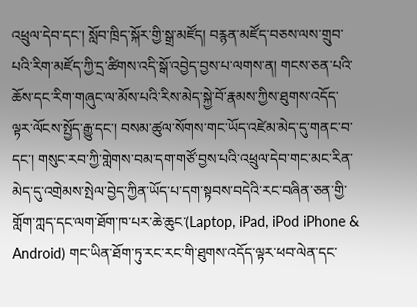འཕྲུལ་དེབ་དང་། སློབ་ཁྲིད་སྐོར་གྱི་སྒྲ་མཛོད། བརྙན་མཛོད་བཅས་ལས་གྲུབ་པའི་རིག་མཛོད་ཀྱི་དྲ་ཚིགས་འདི་སྒོ་འབྱེད་བྱས་པ་ལགས་ན། གངས་ཅན་པའི་ཆོས་དང་རིག་གཞུང་ལ་མོས་པའི་རིས་མེད་སྐྱེ་བོ་རྣམས་ཀྱིས་ཐུགས་འདོད་ལྟར་ལོངས་སྤྱོད་རྒྱུ་དང་། བསམ་ཚུལ་སོགས་གང་ཡོད་འཛེམ་མེད་དུ་གནང་བ་དང་། གསུང་རབ་ཀྱི་གླེགས་བམ་དག་གཙོ་བྱས་པའི་འཕྲུལ་དེབ་གང་མང་རིན་མེད་དུ་འགྲེམས་སྤེལ་བྱེད་ཀྱིན་ཡོད་པ་དག་སྟབས་བདེའི་རང་བཞིན་ཅན་གྱི་གློག་ཀླད་དང་ལག་ཐོག་ཁ་པར་ཆེ་ཆུང་(Laptop, iPad, iPod iPhone & Android) གང་ཡིན་ཐོག་ཏུ་རང་རང་གི་ཐུགས་འདོད་ལྟར་ཕབ་ལེན་དང་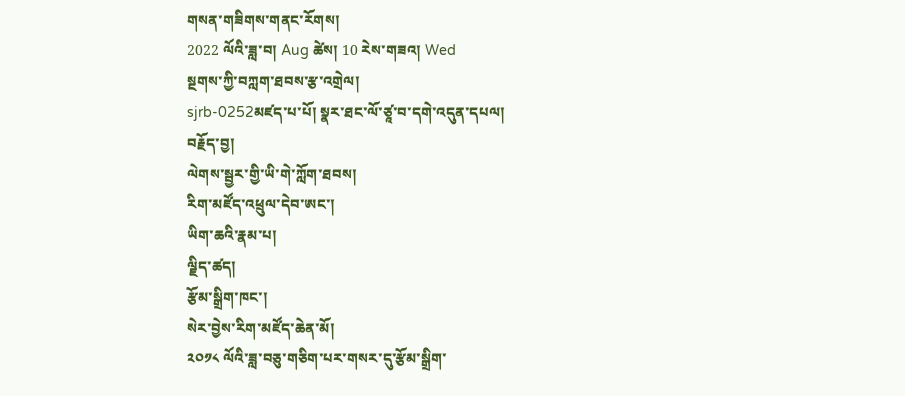གསན་གཟིགས་གནང་རོགས།
2022 ལོའི་ཟླ་བ། Aug ཚེས། 10 རེས་གཟའ། Wed
སྔགས་ཀྱི་བཀླག་ཐབས་རྩ་འགྲེལ།
sjrb-0252མཛད་པ་པོ། སྣར་ཐང་ལོ་ཙཱ་བ་དགེ་འདུན་དཔལ།
བརྗོད་བྱ།
ལེགས་སྦྱར་གྱི་ཡི་གེ་ཀློག་ཐབས།
རིག་མཛོད་འཕྲུལ་དེབ་ཨང་།
ཡིག་ཆའི་རྣམ་པ།
ལྗིད་ཚད།
རྩོམ་སྒྲིག་ཁང་།
སེར་བྱེས་རིག་མཛོད་ཆེན་མོ།
༢༠༡༨ ལོའི་ཟླ་བཅུ་གཅིག་པར་གསར་དུ་རྩོམ་སྒྲིག་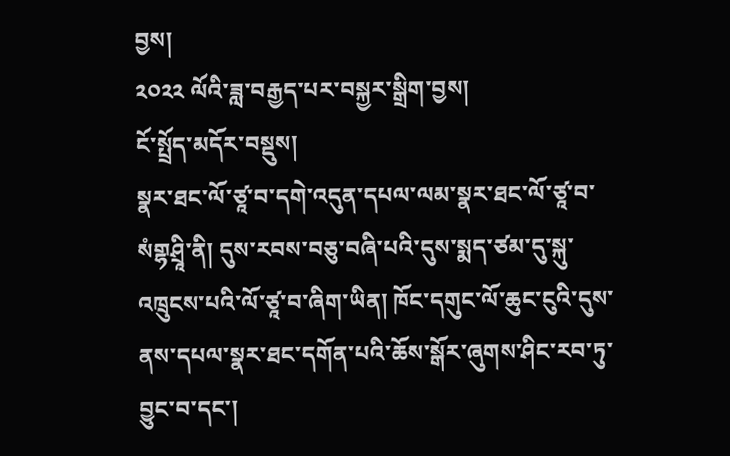བྱས།
༢༠༢༢ ལོའི་ཟླ་བརྒྱད་པར་བསྐྱར་སྒྲིག་བྱས།
ངོ་སྤྲོད་མདོར་བསྡུས།
སྣར་ཐང་ལོ་ཙཱ་བ་དགེ་འདུན་དཔལ་ལམ་སྣར་ཐང་ལོ་ཙཱ་བ་སཾགྷཤྲཱི་ནི། དུས་རབས་བཅུ་བཞི་པའི་དུས་སྨད་ཙམ་དུ་སྐུ་འཁྲུངས་པའི་ལོ་ཙཱ་བ་ཞིག་ཡིན། ཁོང་དགུང་ལོ་ཆུང་ངུའི་དུས་ནས་དཔལ་སྣར་ཐང་དགོན་པའི་ཆོས་སྒོར་ཞུགས་ཤིང་རབ་ཏུ་བྱུང་བ་དང་།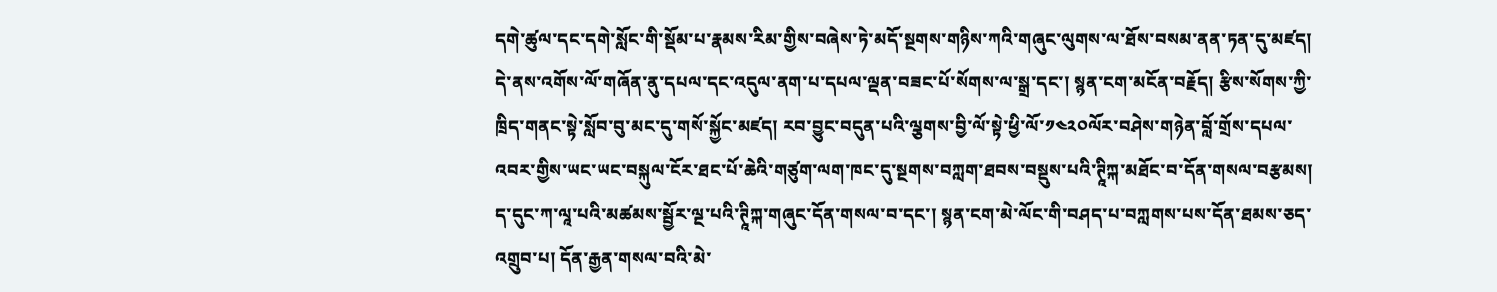དགེ་ཚུལ་དང་དགེ་སློང་གི་སྡོམ་པ་རྣམས་རིམ་གྱིས་བཞེས་ཏེ་མདོ་སྔགས་གཉིས་ཀའི་གཞུང་ལུགས་ལ་ཐོས་བསམ་ནན་ཏན་དུ་མཛད། དེ་ནས་འགོས་ལོ་གཞོན་ནུ་དཔལ་དང་འདུལ་ནག་པ་དཔལ་ལྡན་བཟང་པོ་སོགས་ལ་སྒྲ་དང་། སྙན་ངག་མངོན་བརྗོད། རྩིས་སོགས་ཀྱི་ཁྲིད་གནང་སྟེ་སློབ་བུ་མང་དུ་གསོ་སྐྱོང་མཛད། རབ་བྱུང་བདུན་པའི་ལྕགས་བྱི་ལོ་སྟེ་ཕྱི་ལོ་༡༤༢༠ལོར་བཤེས་གཉེན་བློ་གྲོས་དཔལ་འབར་གྱིས་ཡང་ཡང་བསྐུལ་ངོར་ཐང་པོ་ཆེའི་གཙུག་ལག་ཁང་དུ་སྔགས་བཀླག་ཐབས་བསྡུས་པའི་ཊཱིཀྐ་མཐོང་བ་དོན་གསལ་བརྩམས། ད་དུང་ཀ་ལཱ་པའི་མཚམས་སྦྱོར་ལྔ་པའི་ཊཱིཀྐ་གཞུང་དོན་གསལ་བ་དང་། སྙན་ངག་མེ་ལོང་གི་བཤད་པ་བཀླགས་པས་དོན་ཐམས་ཅད་འགྲུབ་པ། དོན་རྒྱན་གསལ་བའི་མེ་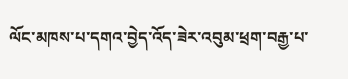ལོང་མཁས་པ་དགའ་བྱེད་འོད་ཟེར་འབུམ་ཕྲག་བརྒྱ་པ་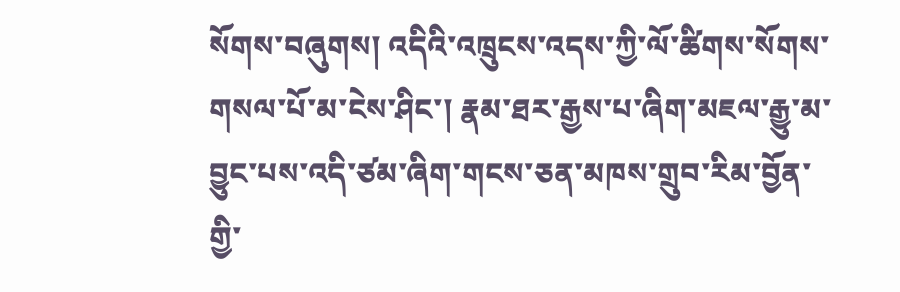སོགས་བཞུགས། འདིའི་འཁྲུངས་འདས་ཀྱི་ལོ་ཚིགས་སོགས་གསལ་པོ་མ་ངེས་ཤིང་། རྣམ་ཐར་རྒྱས་པ་ཞིག་མཇལ་རྒྱུ་མ་བྱུང་པས་འདི་ཙམ་ཞིག་གངས་ཅན་མཁས་གྲུབ་རིམ་བྱོན་གྱི་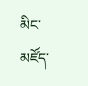མིང་མཛོད་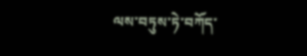ལས་བཏུས་ཏེ་བཀོད་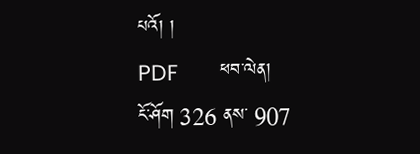པའོ། །
PDF       ཕབ་ལེན།
ངོ་ཤོག 326 ནས་ 907